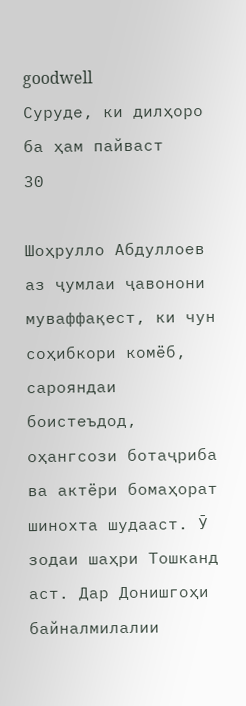goodwell
Суруде, ки дилҳоро ба ҳам пайваст
30

Шоҳрулло Абдуллоев аз ҷумлаи ҷавонони муваффақест, ки чун соҳибкори комёб, сарояндаи боистеъдод, оҳангсози ботаҷриба ва актёри бомаҳорат шинохта шудааст. Ӯ зодаи шаҳри Тошканд аст. Дар Донишгоҳи байналмилалии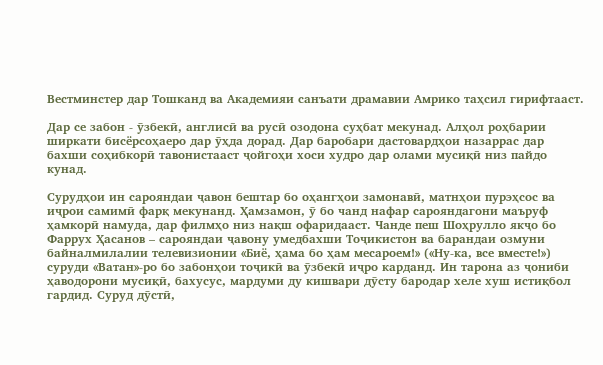Вестминстер дар Тошканд ва Академияи санъати драмавии Амрико таҳсил гирифтааст.

Дар се забон - ӯзбекӣ, англисӣ ва русӣ озодона суҳбат мекунад. Алҳол роҳбарии ширкати бисёрсоҳаеро дар ӯҳда дорад. Дар баробари дастовардҳои назаррас дар бахши соҳибкорӣ тавонистааст ҷойгоҳи хоси худро дар олами мусиқӣ низ пайдо кунад.

Сурудҳои ин сарояндаи ҷавон бештар бо оҳангҳои замонавӣ, матнҳои пурэҳсос ва иҷрои самимӣ фарқ мекунанд. Ҳамзамон, ӯ бо чанд нафар сарояндагони маъруф ҳамкорӣ намуда, дар филмҳо низ нақш офаридааст. Чанде пеш Шоҳрулло якҷо бо Фаррух Ҳасанов – сарояндаи ҷавону умедбахши Тоҷикистон ва барандаи озмуни байналмилалии телевизионии «Биё, ҳама бо ҳам месароем!» («Ну-ка, все вместе!») суруди «Ватан»-ро бо забонҳои тоҷикӣ ва ӯзбекӣ иҷро карданд. Ин тарона аз ҷониби ҳаводорони мусиқӣ, бахусус, мардуми ду кишвари дӯсту бародар хеле хуш истиқбол гардид. Суруд дӯстӣ,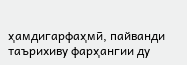ҳамдигарфаҳмӣ, пайванди таърихиву фарҳангии ду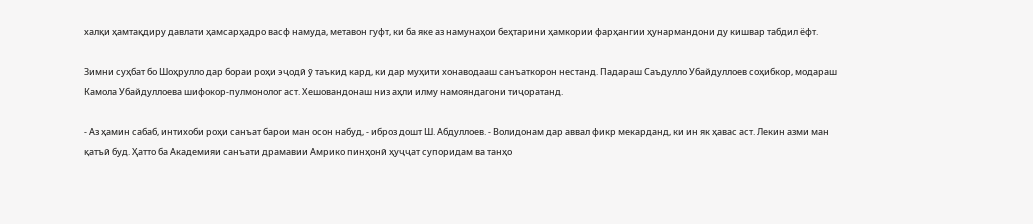халқи ҳамтақдиру давлати ҳамсарҳадро васф намуда, метавон гуфт, ки ба яке аз намунаҳои беҳтарини ҳамкории фарҳангии ҳунармандони ду кишвар табдил ёфт.

Зимни суҳбат бо Шоҳрулло дар бораи роҳи эҷодӣ ӯ таъкид кард, ки дар муҳити хонаводааш санъаткорон нестанд. Падараш Саъдулло Убайдуллоев соҳибкор, модараш Камола Убайдуллоева шифокор-пулмонолог аст. Хешовандонаш низ аҳли илму намояндагони тиҷоратанд.

- Аз ҳамин сабаб, интихоби роҳи санъат барои ман осон набуд, - иброз дошт Ш. Абдуллоев. - Волидонам дар аввал фикр мекарданд, ки ин як ҳавас аст. Лекин азми ман қатъӣ буд. Ҳатто ба Академияи санъати драмавии Амрико пинҳонӣ ҳуҷҷат супоридам ва танҳо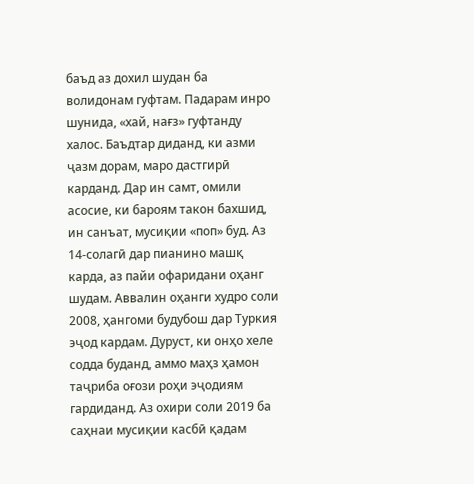баъд аз дохил шудан ба волидонам гуфтам. Падарам инро шунида, «хай, нағз» гуфтанду халос. Баъдтар диданд, ки азми ҷазм дорам, маро дастгирӣ карданд. Дар ин самт, омили асосие, ки бароям такон бахшид, ин санъат, мусиқии «поп» буд. Аз 14-солагӣ дар пианино машқ карда, аз пайи офаридани оҳанг шудам. Аввалин оҳанги худро соли 2008, ҳангоми будубош дар Туркия эҷод кардам. Дуруст, ки онҳо хеле содда буданд, аммо маҳз ҳамон таҷриба оғози роҳи эҷодиям гардиданд. Аз охири соли 2019 ба саҳнаи мусиқии касбӣ қадам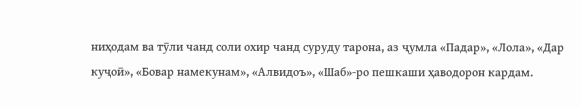ниҳодам ва тӯли чанд соли охир чанд суруду тарона, аз ҷумла «Падар», «Лола», «Дар куҷоӣ», «Бовар намекунам», «Алвидоъ», «Шаб»-ро пешкаши ҳаводорон кардам.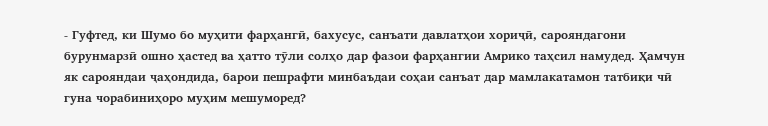- Гуфтед, ки Шумо бо муҳити фарҳангӣ, бахусус, санъати давлатҳои хориҷӣ, сарояндагони бурунмарзӣ ошно ҳастед ва ҳатто тӯли солҳо дар фазои фарҳангии Амрико таҳсил намудед. Ҳамчун як сарояндаи ҷаҳондида, барои пешрафти минбаъдаи соҳаи санъат дар мамлакатамон татбиқи чӣ гуна чорабиниҳоро муҳим мешуморед?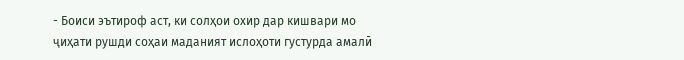- Боиси эътироф аст, ки солҳои охир дар кишвари мо ҷиҳати рушди соҳаи маданият ислоҳоти густурда амалӣ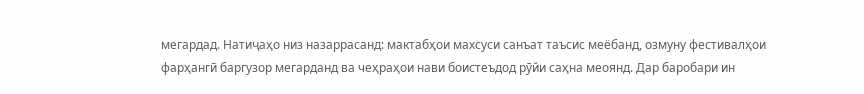мегардад. Натиҷаҳо низ назаррасанд: мактабҳои махсуси санъат таъсис меёбанд, озмуну фестивалҳои фарҳангӣ баргузор мегарданд ва чеҳраҳои нави боистеъдод рӯйи саҳна меоянд. Дар баробари ин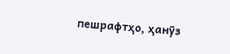пешрафтҳо, ҳанӯз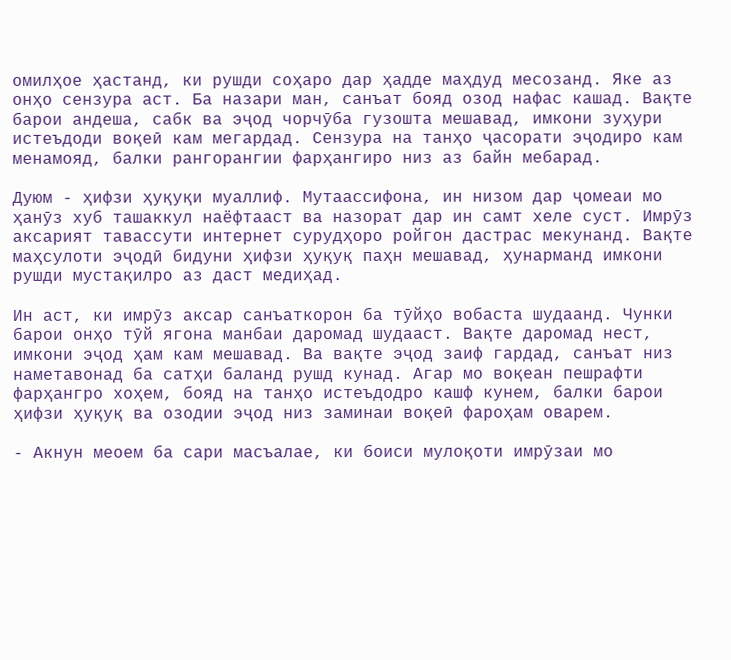омилҳое ҳастанд, ки рушди соҳаро дар ҳадде маҳдуд месозанд. Яке аз онҳо сензура аст. Ба назари ман, санъат бояд озод нафас кашад. Вақте барои андеша, сабк ва эҷод чорчӯба гузошта мешавад, имкони зуҳури истеъдоди воқеӣ кам мегардад. Сензура на танҳо ҷасорати эҷодиро кам менамояд, балки рангорангии фарҳангиро низ аз байн мебарад.

Дуюм - ҳифзи ҳуқуқи муаллиф. Мутаассифона, ин низом дар ҷомеаи мо ҳанӯз хуб ташаккул наёфтааст ва назорат дар ин самт хеле суст. Имрӯз аксарият тавассути интернет сурудҳоро ройгон дастрас мекунанд. Вақте маҳсулоти эҷодӣ бидуни ҳифзи ҳуқуқ паҳн мешавад, ҳунарманд имкони рушди мустақилро аз даст медиҳад.

Ин аст, ки имрӯз аксар санъаткорон ба тӯйҳо вобаста шудаанд. Чунки барои онҳо тӯй ягона манбаи даромад шудааст. Вақте даромад нест, имкони эҷод ҳам кам мешавад. Ва вақте эҷод заиф гардад, санъат низ наметавонад ба сатҳи баланд рушд кунад. Агар мо воқеан пешрафти фарҳангро хоҳем, бояд на танҳо истеъдодро кашф кунем, балки барои ҳифзи ҳуқуқ ва озодии эҷод низ заминаи воқеӣ фароҳам оварем.

- Акнун меоем ба сари масъалае, ки боиси мулоқоти имрӯзаи мо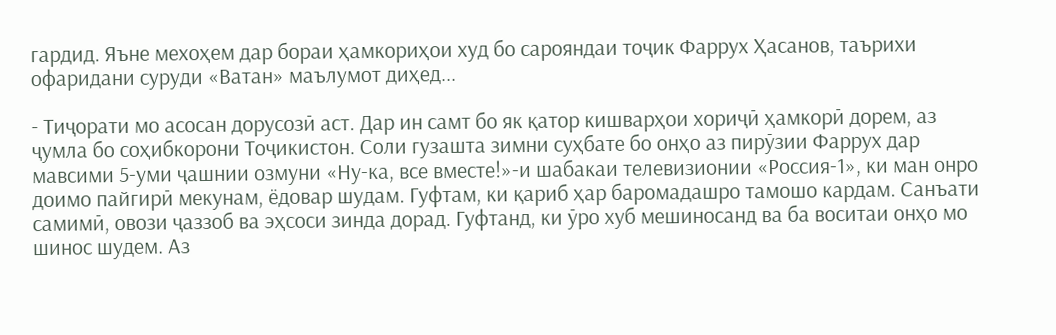гардид. Яъне мехоҳем дар бораи ҳамкориҳои худ бо сарояндаи тоҷик Фаррух Ҳасанов, таърихи офаридани суруди «Ватан» маълумот диҳед...

- Тиҷорати мо асосан дорусозӣ аст. Дар ин самт бо як қатор кишварҳои хориҷӣ ҳамкорӣ дорем, аз ҷумла бо соҳибкорони Тоҷикистон. Соли гузашта зимни суҳбате бо онҳо аз пирӯзии Фаррух дар мавсими 5-уми ҷашнии озмуни «Ну-ка, все вместе!»-и шабакаи телевизионии «Россия-1», ки ман онро доимо пайгирӣ мекунам, ёдовар шудам. Гуфтам, ки қариб ҳар баромадашро тамошо кардам. Санъати самимӣ, овози ҷаззоб ва эҳсоси зинда дорад. Гуфтанд, ки ӯро хуб мешиносанд ва ба воситаи онҳо мо шинос шудем. Аз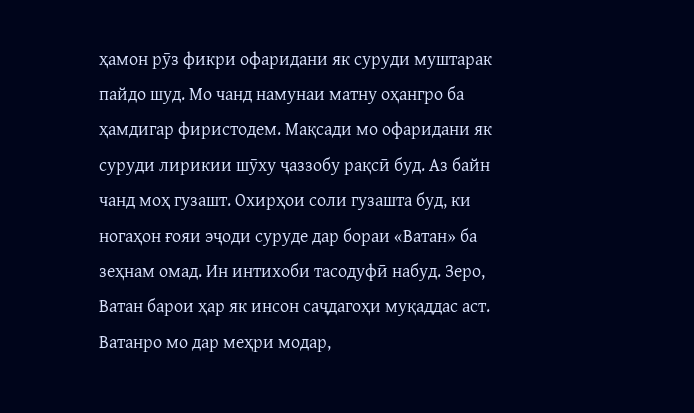ҳамон рӯз фикри офаридани як суруди муштарак пайдо шуд. Мо чанд намунаи матну оҳангро ба ҳамдигар фиристодем. Мақсади мо офаридани як суруди лирикии шӯху ҷаззобу рақсӣ буд. Аз байн чанд моҳ гузашт. Охирҳои соли гузашта буд, ки ногаҳон ғояи эҷоди суруде дар бораи «Ватан» ба зеҳнам омад. Ин интихоби тасодуфӣ набуд. Зеро, Ватан барои ҳар як инсон саҷдагоҳи муқаддас аст. Ватанро мо дар меҳри модар,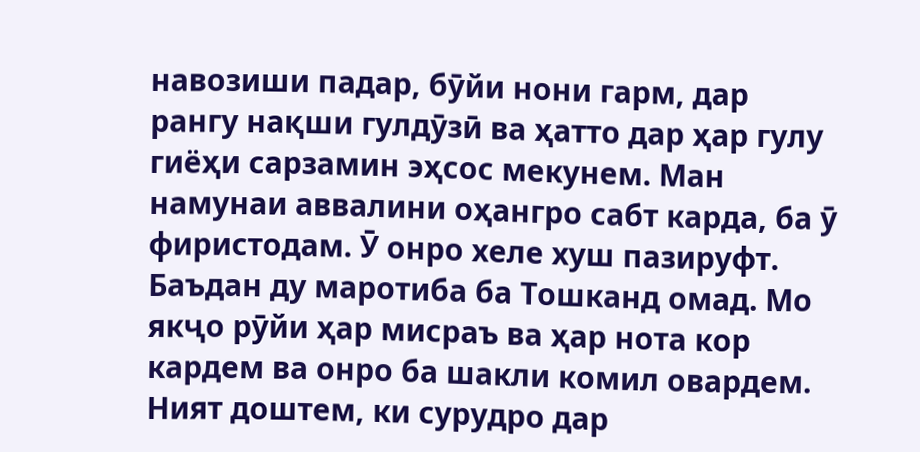навозиши падар, бӯйи нони гарм, дар рангу нақши гулдӯзӣ ва ҳатто дар ҳар гулу гиёҳи сарзамин эҳсос мекунем. Ман намунаи аввалини оҳангро сабт карда, ба ӯ фиристодам. Ӯ онро хеле хуш пазируфт. Баъдан ду маротиба ба Тошканд омад. Мо якҷо рӯйи ҳар мисраъ ва ҳар нота кор кардем ва онро ба шакли комил овардем. Ният доштем, ки сурудро дар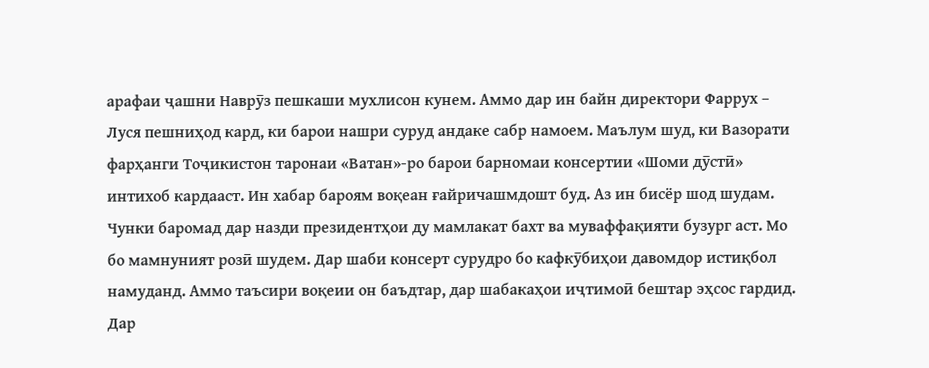арафаи ҷашни Наврӯз пешкаши мухлисон кунем. Аммо дар ин байн директори Фаррух – Луся пешниҳод кард, ки барои нашри суруд андаке сабр намоем. Маълум шуд, ки Вазорати фарҳанги Тоҷикистон таронаи «Ватан»-ро барои барномаи консертии «Шоми дӯстӣ» интихоб кардааст. Ин хабар бароям воқеан ғайричашмдошт буд. Аз ин бисёр шод шудам. Чунки баромад дар назди президентҳои ду мамлакат бахт ва муваффақияти бузург аст. Мо бо мамнуният розӣ шудем. Дар шаби консерт сурудро бо кафкӯбиҳои давомдор истиқбол намуданд. Аммо таъсири воқеии он баъдтар, дар шабакаҳои иҷтимоӣ бештар эҳсос гардид. Дар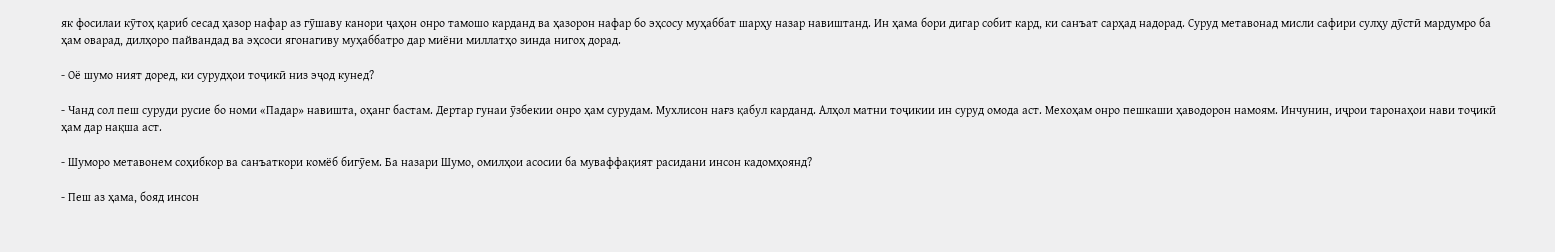як фосилаи кӯтоҳ қариб сесад ҳазор нафар аз гӯшаву канори ҷаҳон онро тамошо карданд ва ҳазорон нафар бо эҳсосу муҳаббат шарҳу назар навиштанд. Ин ҳама бори дигар собит кард, ки санъат сарҳад надорад. Суруд метавонад мисли сафири сулҳу дӯстӣ мардумро ба ҳам оварад, дилҳоро пайвандад ва эҳсоси ягонагиву муҳаббатро дар миёни миллатҳо зинда нигоҳ дорад.

- Оё шумо ният доред, ки сурудҳои тоҷикӣ низ эҷод кунед?

- Чанд сол пеш суруди русие бо номи «Падар» навишта, оҳанг бастам. Дертар гунаи ӯзбекии онро ҳам сурудам. Мухлисон нағз қабул карданд. Алҳол матни тоҷикии ин суруд омода аст. Мехоҳам онро пешкаши ҳаводорон намоям. Инчунин, иҷрои таронаҳои нави тоҷикӣ ҳам дар нақша аст.

- Шуморо метавонем соҳибкор ва санъаткори комёб бигӯем. Ба назари Шумо, омилҳои асосии ба муваффақият расидани инсон кадомҳоянд?

- Пеш аз ҳама, бояд инсон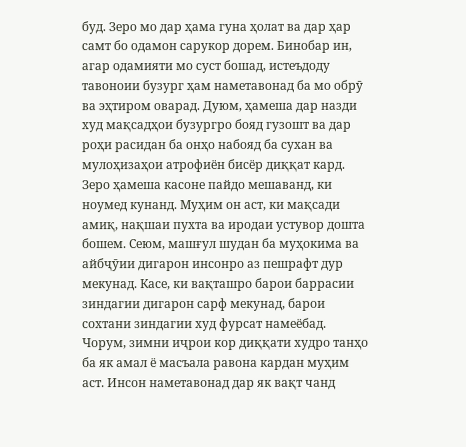буд. Зеро мо дар ҳама гуна ҳолат ва дар ҳар самт бо одамон сарукор дорем. Бинобар ин, агар одамияти мо суст бошад, истеъдоду тавоноии бузург ҳам наметавонад ба мо обрӯ ва эҳтиром оварад. Дуюм, ҳамеша дар назди худ мақсадҳои бузургро бояд гузошт ва дар роҳи расидан ба онҳо набояд ба сухан ва мулоҳизаҳои атрофиён бисёр диққат кард. Зеро ҳамеша касоне пайдо мешаванд, ки ноумед кунанд. Муҳим он аст, ки мақсади амиқ, нақшаи пухта ва иродаи устувор дошта бошем. Сеюм, машғул шудан ба муҳокима ва айбҷӯии дигарон инсонро аз пешрафт дур мекунад. Касе, ки вақташро барои баррасии зиндагии дигарон сарф мекунад, барои сохтани зиндагии худ фурсат намеёбад. Чорум, зимни иҷрои кор диққати худро танҳо ба як амал ё масъала равона кардан муҳим аст. Инсон наметавонад дар як вақт чанд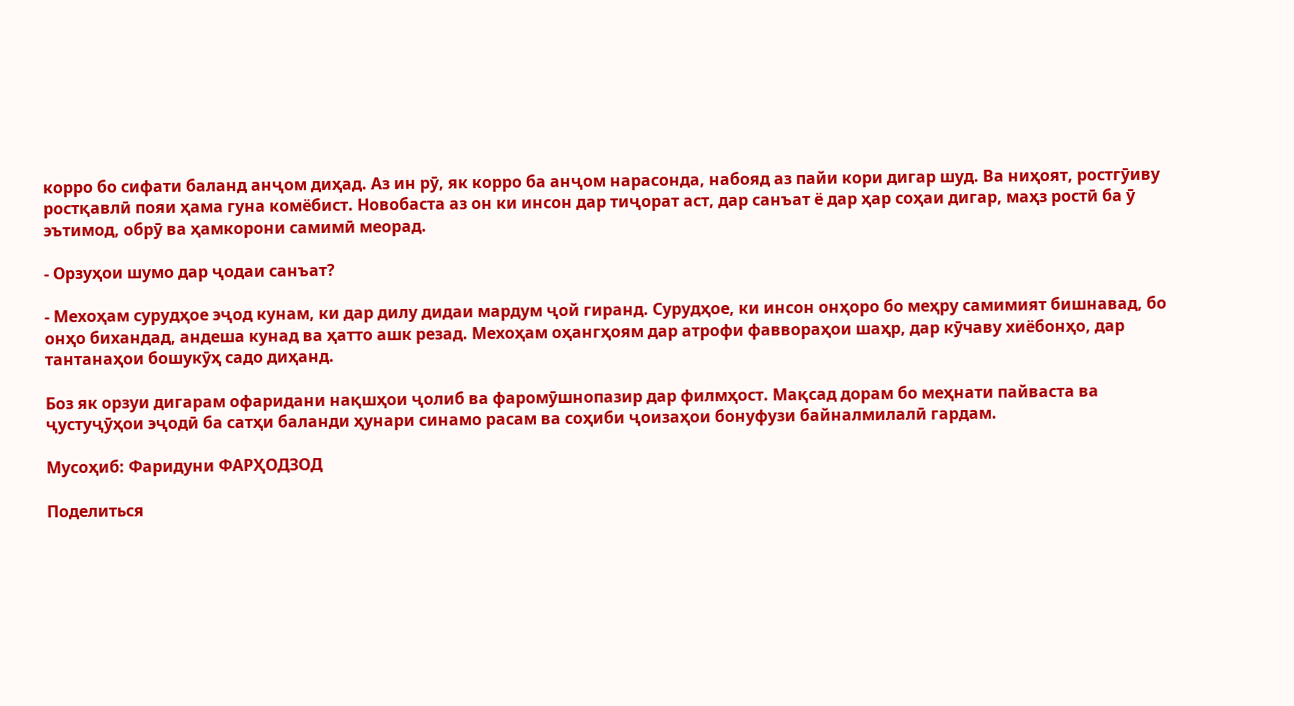корро бо сифати баланд анҷом диҳад. Аз ин рӯ, як корро ба анҷом нарасонда, набояд аз пайи кори дигар шуд. Ва ниҳоят, ростгӯиву ростқавлӣ пояи ҳама гуна комёбист. Новобаста аз он ки инсон дар тиҷорат аст, дар санъат ё дар ҳар соҳаи дигар, маҳз ростӣ ба ӯ эътимод, обрӯ ва ҳамкорони самимӣ меорад.

- Орзуҳои шумо дар ҷодаи санъат?

- Мехоҳам сурудҳое эҷод кунам, ки дар дилу дидаи мардум ҷой гиранд. Сурудҳое, ки инсон онҳоро бо меҳру самимият бишнавад, бо онҳо бихандад, андеша кунад ва ҳатто ашк резад. Мехоҳам оҳангҳоям дар атрофи фаввораҳои шаҳр, дар кӯчаву хиёбонҳо, дар тантанаҳои бошукӯҳ садо диҳанд.

Боз як орзуи дигарам офаридани нақшҳои ҷолиб ва фаромӯшнопазир дар филмҳост. Мақсад дорам бо меҳнати пайваста ва ҷустуҷӯҳои эҷодӣ ба сатҳи баланди ҳунари синамо расам ва соҳиби ҷоизаҳои бонуфузи байналмилалӣ гардам.

Мусоҳиб: Фаридуни ФАРҲОДЗОД

Поделиться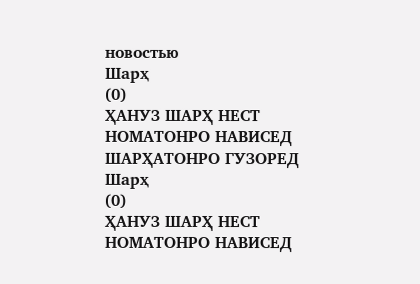новостью
Шарҳ
(0)
ҲАНУЗ ШАРҲ НЕСТ
НОМАТОНРО НАВИСЕД
ШАРҲАТОНРО ГУЗОРЕД
Шарҳ
(0)
ҲАНУЗ ШАРҲ НЕСТ
НОМАТОНРО НАВИСЕД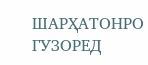ШАРҲАТОНРО ГУЗОРЕД